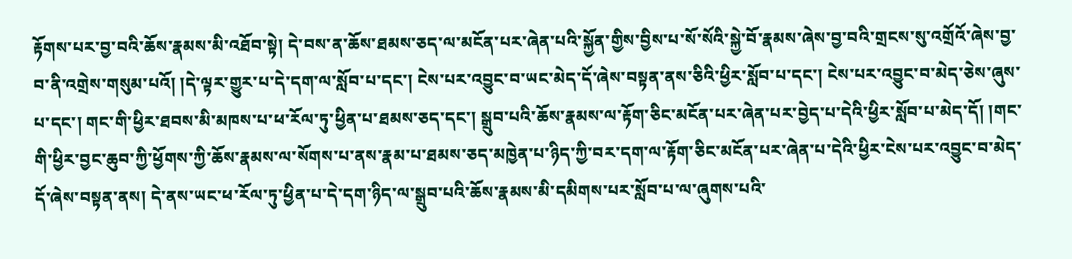རྟོགས་པར་བྱ་བའི་ཆོས་རྣམས་མི་འཐོབ་སྟེ། དེ་བས་ན་ཆོས་ཐམས་ཅད་ལ་མངོན་པར་ཞེན་པའི་སྐྱོན་གྱིས་བྱིས་པ་སོ་སོའི་སྐྱེ་བོ་རྣམས་ཞེས་བྱ་བའི་གྲངས་སུ་འགྲོའོ་ཞེས་བྱ་བ་ནི་འགྲེས་གསུམ་པའོ། །དེ་ལྟར་གྱུར་པ་དེ་དག་ལ་སློབ་པ་དང་། ངེས་པར་འབྱུང་བ་ཡང་མེད་དོ་ཞེས་བསྟན་ནས་ཅིའི་ཕྱིར་སློབ་པ་དང་། ངེས་པར་འབྱུང་བ་མེད་ཅེས་ཞུས་པ་དང་། གང་གི་ཕྱིར་ཐབས་མི་མཁས་པ་ཕ་རོལ་ཏུ་ཕྱིན་པ་ཐམས་ཅད་དང་། སྒྲུབ་པའི་ཆོས་རྣམས་ལ་རྟོག་ཅིང་མངོན་པར་ཞེན་པར་བྱེད་པ་དེའི་ཕྱིར་སློབ་པ་མེད་དོ། །གང་གི་ཕྱིར་བྱང་ཆུབ་ཀྱི་ཕྱོགས་ཀྱི་ཆོས་རྣམས་ལ་སོགས་པ་ནས་རྣམ་པ་ཐམས་ཅད་མཁྱེན་པ་ཉིད་ཀྱི་བར་དག་ལ་རྟོག་ཅིང་མངོན་པར་ཞེན་པ་དེའི་ཕྱིར་ངེས་པར་འབྱུང་བ་མེད་དོ་ཞེས་བསྟན་ནས། དེ་ནས་ཡང་ཕ་རོལ་ཏུ་ཕྱིན་པ་དེ་དག་ཉིད་ལ་སྒྲུབ་པའི་ཆོས་རྣམས་མི་དམིགས་པར་སློབ་པ་ལ་ཞུགས་པའི་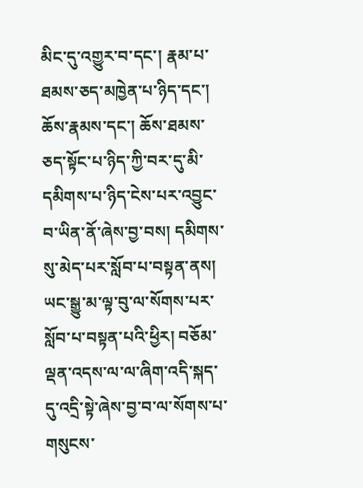མིང་དུ་འགྱུར་བ་དང་། རྣམ་པ་ཐམས་ཅད་མཁྱེན་པ་ཉིད་དང་། ཆོས་རྣམས་དང་། ཆོས་ཐམས་ཅད་སྟོང་པ་ཉིད་ཀྱི་བར་དུ་མི་དམིགས་པ་ཉིད་ངེས་པར་འབྱུང་བ་ཡིན་ནོ་ཞེས་བྱ་བས། དམིགས་སུ་མེད་པར་སློབ་པ་བསྟན་ནས། ཡང་སྒྱུ་མ་ལྟ་བུ་ལ་སོགས་པར་སློབ་པ་བསྟན་པའི་ཕྱིར། བཅོམ་ལྡན་འདས་ལ་ལ་ཞིག་འདི་སྐད་དུ་འདྲི་སྟེ་ཞེས་བྱ་བ་ལ་སོགས་པ་གསུངས་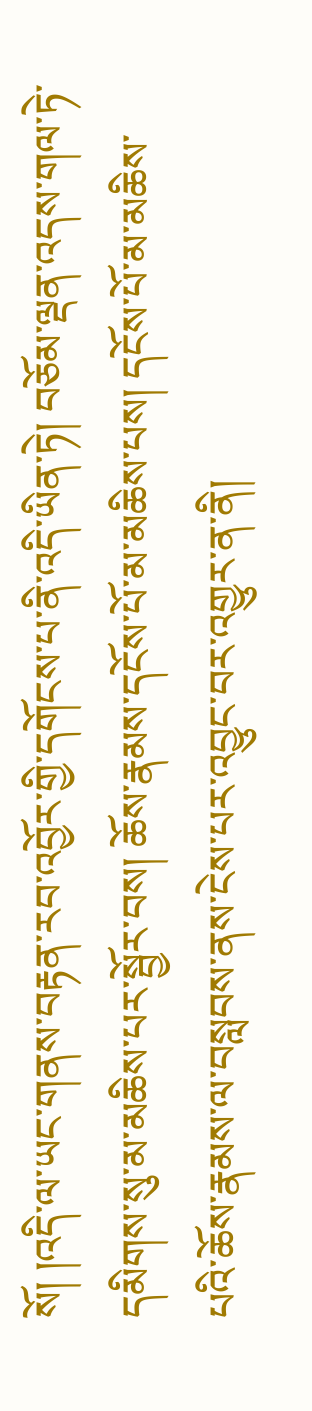སོ། །འདི་ལ་ཡང་གནས་བརྟན་རབ་འབྱོར་གྱི་དགོངས་པ་ནི་འདི་ཡིན་ཏེ། བཅོམ་ལྡན་འདས་གལ་ཏེ་དམིགས་སུ་མ་མཆིས་པར་སྦྱོར་བས། ཆོས་རྣམས་དངོས་པོ་མ་མཆིས་པས། དངོས་པོ་མ་མཆིས་པའི་ཆོས་རྣམས་ལ་བསླབས་ནས་ངེས་པར་འབྱུང་བར་འགྱུར་ན་ནི།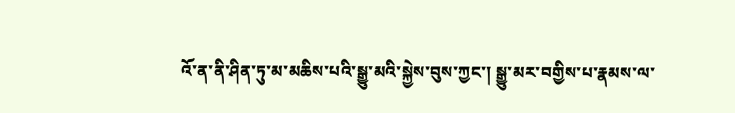འོ་ན་ནི་ཤིན་ཏུ་མ་མཆིས་པའི་སྒྱུ་མའི་སྐྱེས་བུས་ཀྱང་། སྒྱུ་མར་བགྱིས་པ་རྣམས་ལ་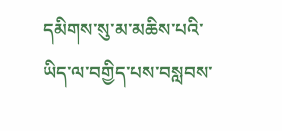དམིགས་སུ་མ་མཆིས་པའི་ཡིད་ལ་བགྱིད་པས་བསླབས་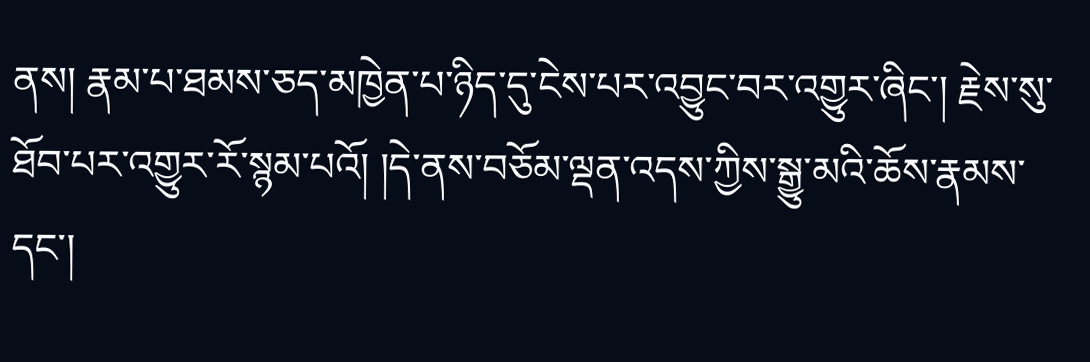ནས། རྣམ་པ་ཐམས་ཅད་མཁྱེན་པ་ཉིད་དུ་ངེས་པར་འབྱུང་བར་འགྱུར་ཞིང་། རྗེས་སུ་ཐོབ་པར་འགྱུར་རོ་སྙམ་པའོ། །དེ་ནས་བཅོམ་ལྡན་འདས་ཀྱིས་སྒྱུ་མའི་ཆོས་རྣམས་དང་།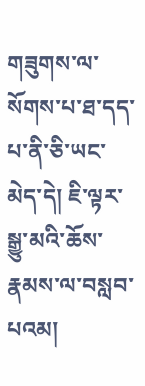གཟུགས་ལ་སོགས་པ་ཐ་དད་པ་ནི་ཅི་ཡང་མེད་དེ། ཇི་ལྟར་སྒྱུ་མའི་ཆོས་རྣམས་ལ་བསླབ་པའམ།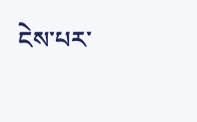ངེས་པར་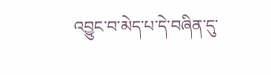འབྱུང་བ་མེད་པ་དེ་བཞིན་དུ་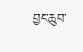བྱང་ཆུབ་